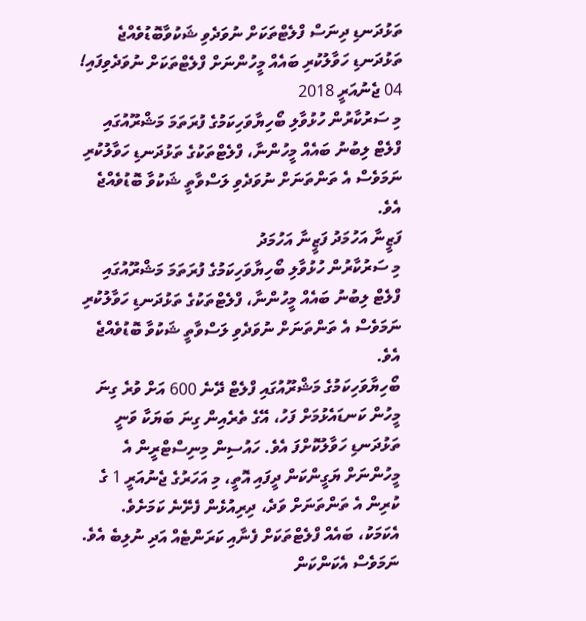ތަޅުދަނޑި ދިނަސް ފްލެޓްތަކަށް ނުވަދެވި ޝަކުވާބޮޑުވެއްޖެ
ތަޅުދަނޑި ހަވާލުކުރި ބައެއް މީހުންނަށް ފްލެޓްތަކަށް ނުވަދެވިފައި!
04 ޖެނުއަރީ 2018
މި ސަރުކާރުން ހުޅުވާލި ބޯހިޔާވަހިކަމުގެ ފުރަތަމަ މަޝްރޫއުގައި ފްލެޓް ލިބުނު ބައެއް މީހުންނާ، ފްލެޓްތަކުގެ ތަޅުދަނޑި ހަވާލުކުރި ނަމަވެސް އެ ތަންތަނަށް ނުވަދެވި ލަސްވާތީ ޝަކުވާ ބޮޑުވެއްޖެ އެވެ.
ފަޒީނާ އަހުމަދު ފަޒީނާ އަހުމަދު
މި ސަރުކާރުން ހުޅުވާލި ބޯހިޔާވަހިކަމުގެ ފުރަތަމަ މަޝްރޫއުގައި ފްލެޓް ލިބުނު ބައެއް މީހުންނާ، ފްލެޓްތަކުގެ ތަޅުދަނޑި ހަވާލުކުރި ނަމަވެސް އެ ތަންތަނަށް ނުވަދެވި ލަސްވާތީ ޝަކުވާ ބޮޑުވެއްޖެ އެވެ.
ބޯހިޔާވަހިކަމުގެ މަޝްރޫއުގައި ފްލެޓް ދޭނެ 600 އަށް ވުރެ ގިނަ މީހުން ކަނޑައެޅުމަށް ފަހު، އޭގެ ތެރެއިން ގިނަ ބަޔަކާ ވަނީ ތަޅުދަނޑި ހަވާލުކޮށްފަ އެވެ. ހައުސިން މިނިސްޓްރީން އެ މީހުންނަށް ޔަގީންކަން ދީފައި އޮތީ، މި އަހަރުގެ ޖެނުއަރީ 1 ގެ ކުރިން އެ ތަންތަނަށް ވަދެ، ދިރިއުޅެން ފެށޭނެ ކަމަށެވެ.
އެކަމަކު، ބައެއް ފްލެޓްތަކަށް ފެނާއި ކަރަންޓެއް އަދި ނުލިބެ އެވެ. ނަމަވެސް އެކަންކަން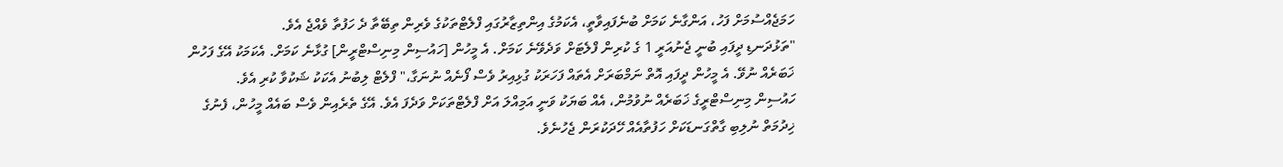ހަމަޖެއްސުމަށް ފަހު، އަންގާނެ ކަމަށް ބުނެފައިވާތީ، އެކަމުގެ އިންތިޒާރުގައި ފްލެޓްތަކުގެ ވެރިން ތިބޭތާ ދެ ހަފުތާ ވެއްޖެ އެވެ.
"ތަޅުދަނޑި ދީފައި ބުނީ ޖެނުއަރީ 1 ގެ ކުރިން ފްލެޓަށް ވަދެވޭނެ ކަމަށް. އެ މީހުން [ހައުސިން މިނިސްޓްރީން] ގުޅާނެ ކަމަށް. އެކަމަކު އޭގެ ފަހުން ޚަބަރެއް ނުވޭ. އެ މީހުން ދީފައި އޮތް ނަމްބަރަށް އެތައް ފަހަރަކު ގުޅިއިރު ވެސް ފޯނެއް ނުނަގާ،" ފްލެޓް ލިބުނު އެކަކު ޝަކުވާ ކުރި އެވެ.
ހައުސިން މިނިސްޓްރީގެ ޚަބަރެއް ނުވުމުން، އެއް ބަޔަކު ވަނީ އަމިއްލަ އަށް ފްލެޓްތަކަށް ވަދެފަ އެވެ. އޭގެ ތެރެއިން ވެސް ބައެއް މީހުން، ފެނުގެ ޚިދުމަތް ނުލިބި ގާތްގަނޑަކަށް ހަފުތާއެއް ހޭދަކުރަން ޖެހުނެވެ.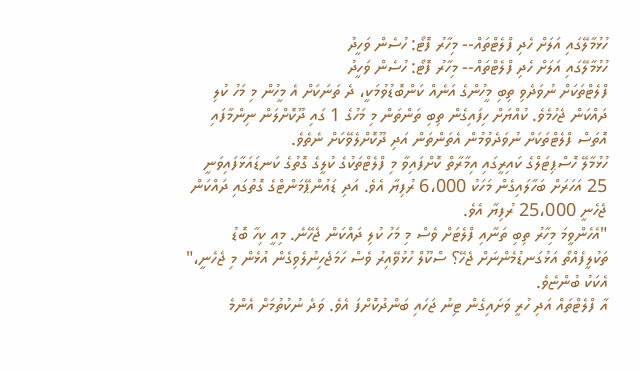ހުޅުމާލޭގައި އަލަށް ހެދި ފްލެޓްތައް-- މިހާރު ފޮޓޯ: ހުސެން ވަހީދު
ހުޅުމާލޭގައި އަލަށް ހެދި ފްލެޓްތައް-- މިހާރު ފޮޓޯ: ހުސެން ވަހީދު
ފްލެޓްތަކަށް ނުވަދެވި ތިބި މީހުންގެ އަނެއް ކަންބޮޑުވުމަކީ، ދެ ތަނަކަށް އެ މީހުން މި މަހު ކުލި ދައްކަން ޖެހުމެވެ. ކުއްޔަށް ހިފައިގެން ތިބި ތަންތަން މި މަހުގެ 1 ގައި ދޫކޮށްލަން ނިންމާފައި އޮތަސް ފްލެޓްތަކަށް ނުވަދެވުމުން އެތަންތަން އަދި ދޫކޮށްލެވޭކަށް ނެތެވެ.
ހުޅުމާލޭ ހޮސްޕިޓަލްގެ ކައިރީގައި އިމާރާތް ކޮށްފައިވާ މި ފްލެޓްތަކުގެ ކުލީގެ ގޮތުގެ ކަނޑައަޅާފައިވަނީ 25 އަހަރަށް ބަހާލައިގެން މަހަކު 6،000 ރުފިޔާ އެވެ. އަދި ޑައުންޕޭމަންޓްގެ ގޮތުގައި ދައްކަން ޖެހެނީ 25،000 ރުފިޔާ އެވެ.
"އެހެންވީމަ މިހާރު ތިބި ތަނާއި ފްލެޓަށް ވެސް މި މަހު ކުލި ދައްކަން ޖެހޭނެ. މިއީ ކިހާ ބޮޑު ތަކުލީފެއްތޯ އަޅުގަނޑުމެންނަށް ޖެހޭ؟ ސްކޫލް ހުޅުވޭއިރު ވެސް ހަމަޖެހިނުލެވިގެން އުޅެން މި ޖެހެނީ،" އެކަކު ބުންޏެވެ.
އާ ފްލެޓްތައް އަދި ހުރީ ވަށައިގެން ޓިނު ޖަހައި ބަންދުކޮށްފަ އެވެ. ވަދެ ނުކުތުމަށް އެންމެ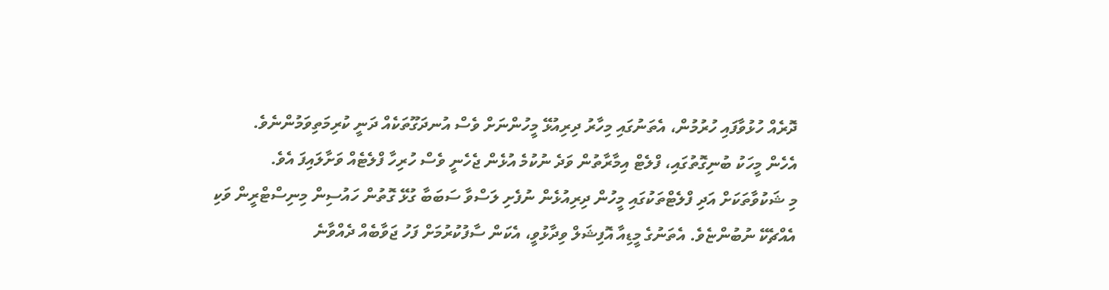ދޮރެއް ހުޅުވާފައި ހުރުމުން، އެތަނުގައި މިހާރު ދިރިއުޅޭ މީހުންނަށް ވެސް އުނދަގޫތަކެއް ދަނީ ކުރިމަތިވަމުންނެވެ.
އެހެން މީހަކު ބުނިގޮތުގައި، ފްލެޓް އިމާރާތުން ވަދެ ނުކުމެ އުޅެން ޖެހެނީ ވެސް ހުރިހާ ފްލެޓެއް ވަށާލައިފަ އެވެ.
މި ޝަކުވާތަކަށް އަދި ފްލެޓްތަކުގައި މީހުން ދިރިއުޅެން ނުފެށި ލަސްވާ ސަބަބާ ގުޅޭ ގޮތުން ހައުސިން މިނިސްޓްރީން ވަކި އެއްޗެކޭ ނުބުންޏެވެ. އެތަނުގެ މީޑިއާ އޮފިޝަލް ވިދާޅުވީ، އެކަން ސާފުކުރުމަށް ފަހު ޖަވާބެއް ދެއްވާނެ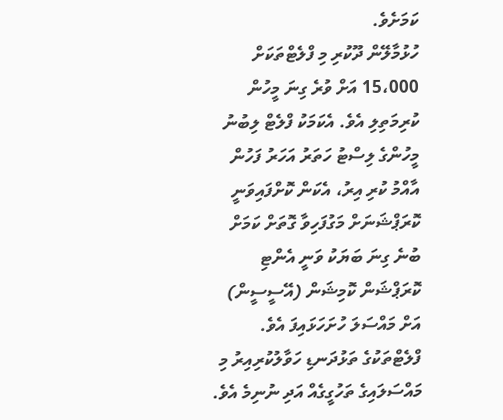ކަމަށެވެ.
ހުޅުމާލޭން ދޫކުރި މި ފްލެޓްތަކަށް 15،000 އަށް ވުރެ ގިނަ މީހުން ކުރިމަތިލި އެވެ. އެކަމަކު ފްލެޓް ލިބުނު މީހުންގެ ލިސްޓު ހަތަރު އަހަރު ފަހުން އާއްމު ކުރި އިރު، އެކަން ކޮށްފައިވަނީ ކޮރަޕްޝަނަށް މަގުފަހިވާ ގޮތަށް ކަމަށް ބުނެ ގިނަ ބަޔަކު ވަނީ އެންޓި ކޮރަޕްޝަން ކޮމިޝަން (އޭސީސީން) އަށް މައްސަލަ ހުށަހަޅައިފަ އެވެ. ފްލެޓްތަކުގެ ތަޅުދަނޑި ހަވާލުކުރިއިރު މި މައްސަލައިގެ ތަހުގީގެއް އަދި ނުނިމެ އެވެ.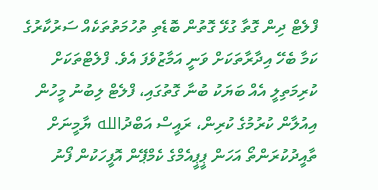ފްލެޓް ދިން ގޮތާ ގުޅޭ ގޮތުން ބޮޑެތި ތުހުމަތުތަކެއް ސަރުކާރުގެ ކަމާ ބެހޭ އިދާރާތަކަށް ވަނީ އަމާޒުވެފަ އެވެ. ފްލެޓްތަކަށް ކުރިމަތިލީ އެއް ބަޔަކު ބުނާ ގޮތުގައި، ފްލެޓް ލިބުނު މީހުން އިއުލާން ކުރުމުގެ ކުރިން، ރައީސް އަބްދުالله ޔާމީނަށް ތާއީދުކުރަންތޯ އަހަން ޕީޕީއެމްގެ ކެމްޕޭން އޮފީހަކުން ފޯނު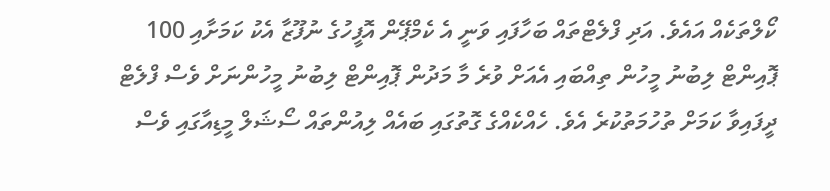ކޯލްތަކެއް އައެވެ. އަދި ފްލެޓްތައް ބަހާފައި ވަނީ އެ ކެމްޕޭން އޮފީހުގެ ނުފޫޒާ އެކު ކަމަށާއި 100 ޕޮއިންޓް ލިބުނު މީހުން ތިއްބައި އެއަށް ވުރެ މާ މަދުން ޕޮއިންޓް ލިބުނު މީހުންނަށް ވެސް ފްލެޓް ދީފައިވާ ކަމަށް ތުހުމަތުކުރެ އެވެ. ހެއްކެއްގެ ގޮތުގައި ބައެއް ލިއުންތައް ސޯޝަލް މީޑިއާގައި ވެސް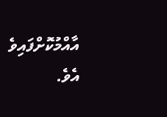އާއްމުކޮށްފައިވެ އެވެ.